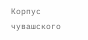Корпус чувашского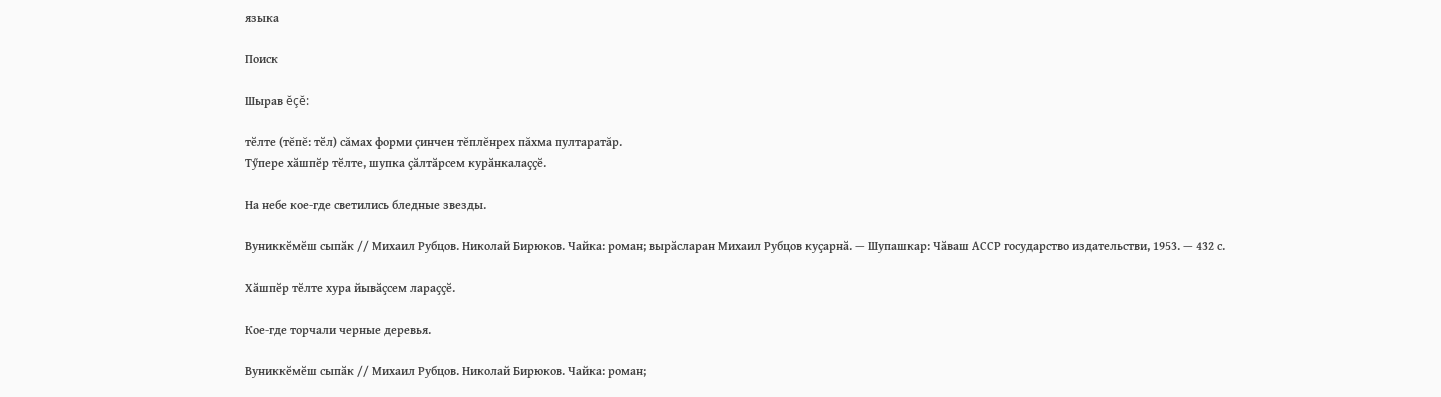языка

Поиск

Шырав ĕçĕ:

тӗлте (тĕпĕ: тӗл) сăмах форми çинчен тĕплĕнрех пăхма пултаратăр.
Тӳпере хӑшпӗр тӗлте, шупка ҫӑлтӑрсем курӑнкалаҫҫӗ.

На небе кое-где светились бледные звезды.

Вуниккӗмӗш сыпӑк // Михаил Рубцов. Николай Бирюков. Чайка: роман; вырӑсларан Михаил Рубцов куҫарнӑ. — Шупашкар: Чӑваш АССР государство издательстви, 1953. — 432 с.

Хӑшпӗр тӗлте хура йывӑҫсем лараҫҫӗ.

Кое-где торчали черные деревья.

Вуниккӗмӗш сыпӑк // Михаил Рубцов. Николай Бирюков. Чайка: роман;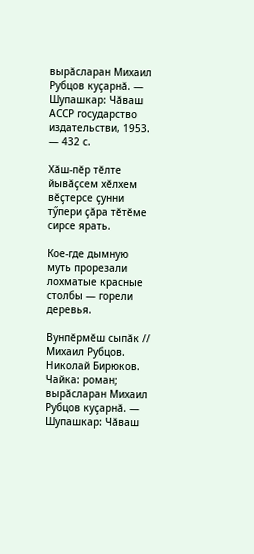вырӑсларан Михаил Рубцов куҫарнӑ. — Шупашкар: Чӑваш АССР государство издательстви, 1953. — 432 с.

Хӑш-пӗр тӗлте йывӑҫсем хӗлхем вӗҫтерсе ҫунни тӳпери ҫӑра тӗтӗме сирсе ярать.

Кое-где дымную муть прорезали лохматые красные столбы — горели деревья.

Вунпӗрмӗш сыпӑк // Михаил Рубцов. Николай Бирюков. Чайка: роман; вырӑсларан Михаил Рубцов куҫарнӑ. — Шупашкар: Чӑваш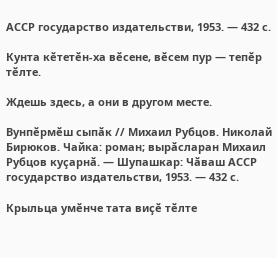АССР государство издательстви, 1953. — 432 с.

Кунта кӗтетӗн-ха вӗсене, вӗсем пур — тепӗр тӗлте.

Ждешь здесь, а они в другом месте.

Вунпӗрмӗш сыпӑк // Михаил Рубцов. Николай Бирюков. Чайка: роман; вырӑсларан Михаил Рубцов куҫарнӑ. — Шупашкар: Чӑваш АССР государство издательстви, 1953. — 432 с.

Крыльца умӗнче тата виҫӗ тӗлте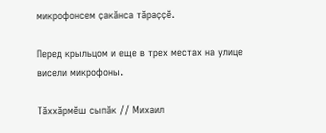микрофонсем ҫакӑнса тӑраҫҫӗ.

Перед крыльцом и еще в трех местах на улице висели микрофоны.

Тӑххӑрмӗш сыпӑк // Михаил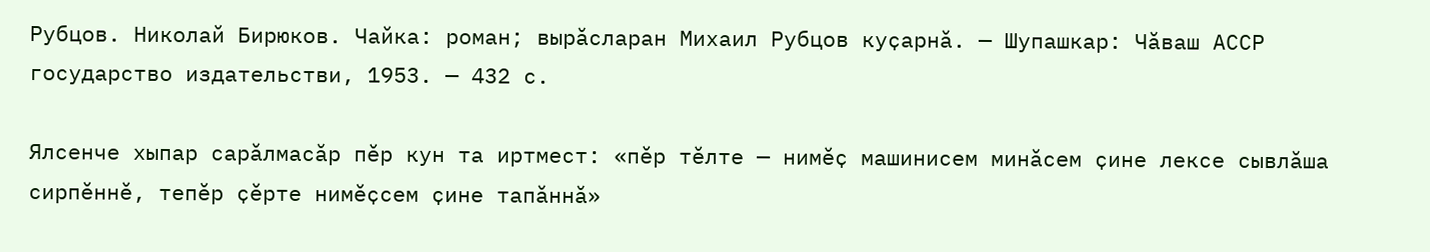Рубцов. Николай Бирюков. Чайка: роман; вырӑсларан Михаил Рубцов куҫарнӑ. — Шупашкар: Чӑваш АССР государство издательстви, 1953. — 432 с.

Ялсенче хыпар сарӑлмасӑр пӗр кун та иртмест: «пӗр тӗлте — нимӗҫ машинисем минӑсем ҫине лексе сывлӑша сирпӗннӗ, тепӗр ҫӗрте нимӗҫсем ҫине тапӑннӑ»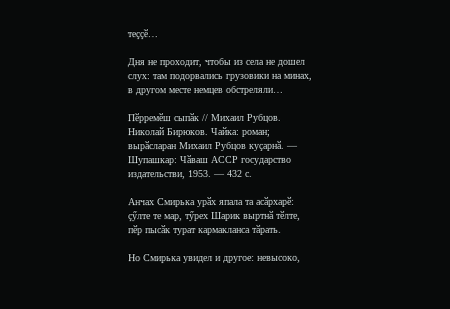теҫҫӗ…

Дня не проходит, чтобы из села не дошел слух: там подорвались грузовики на минах, в другом месте немцев обстреляли…

Пӗрремӗш сыпӑк // Михаил Рубцов. Николай Бирюков. Чайка: роман; вырӑсларан Михаил Рубцов куҫарнӑ. — Шупашкар: Чӑваш АССР государство издательстви, 1953. — 432 с.

Анчах Смирька урӑх япала та асӑрхарӗ: ҫӳлте те мар, тӳрех Шарик выртнӑ тӗлте, пӗр пысӑк турат кармакланса тӑрать.

Но Смирька увидел и другое: невысоко,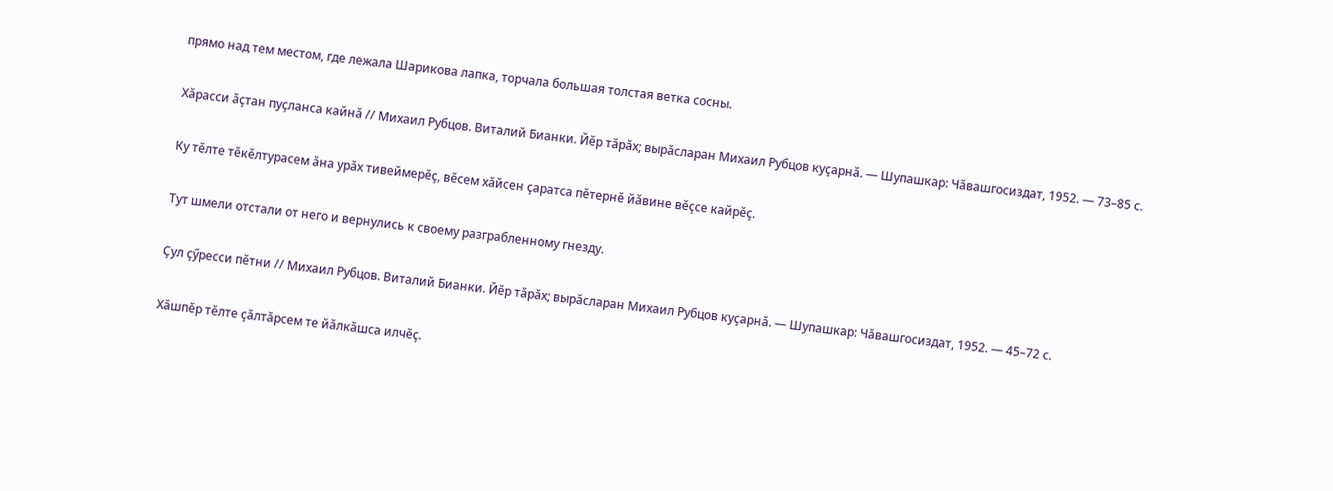прямо над тем местом, где лежала Шарикова лапка, торчала большая толстая ветка сосны.

Хӑрасси ӑҫтан пуҫланса кайнӑ // Михаил Рубцов. Виталий Бианки. Йӗр тӑрӑх; вырӑсларан Михаил Рубцов куҫарнӑ. — Шупашкар: Чӑвашгосиздат, 1952. — 73–85 с.

Ку тӗлте тӗкӗлтурасем ӑна урӑх тивеймерӗҫ, вӗсем хӑйсен ҫаратса пӗтернӗ йӑвине вӗҫсе кайрӗҫ.

Тут шмели отстали от него и вернулись к своему разграбленному гнезду.

Ҫул ҫӳресси пӗтни // Михаил Рубцов. Виталий Бианки. Йӗр тӑрӑх; вырӑсларан Михаил Рубцов куҫарнӑ. — Шупашкар: Чӑвашгосиздат, 1952. — 45–72 с.

Хӑшпӗр тӗлте ҫӑлтӑрсем те йӑлкӑшса илчӗҫ.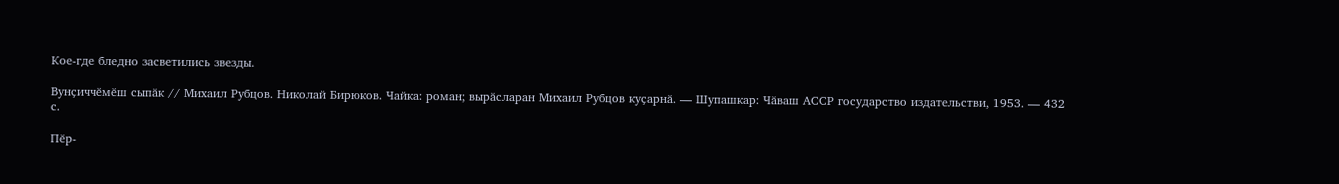Кое-где бледно засветились звезды.

Вунҫиччӗмӗш сыпӑк // Михаил Рубцов. Николай Бирюков. Чайка: роман; вырӑсларан Михаил Рубцов куҫарнӑ. — Шупашкар: Чӑваш АССР государство издательстви, 1953. — 432 с.

Пӗр-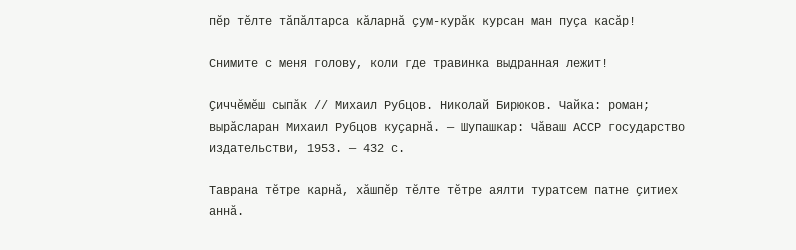пӗр тӗлте тӑпӑлтарса кӑларнӑ ҫум-курӑк курсан ман пуҫа касӑр!

Снимите с меня голову, коли где травинка выдранная лежит!

Ҫиччӗмӗш сыпӑк // Михаил Рубцов. Николай Бирюков. Чайка: роман; вырӑсларан Михаил Рубцов куҫарнӑ. — Шупашкар: Чӑваш АССР государство издательстви, 1953. — 432 с.

Таврана тӗтре карнӑ, хӑшпӗр тӗлте тӗтре аялти туратсем патне ҫитиех аннӑ.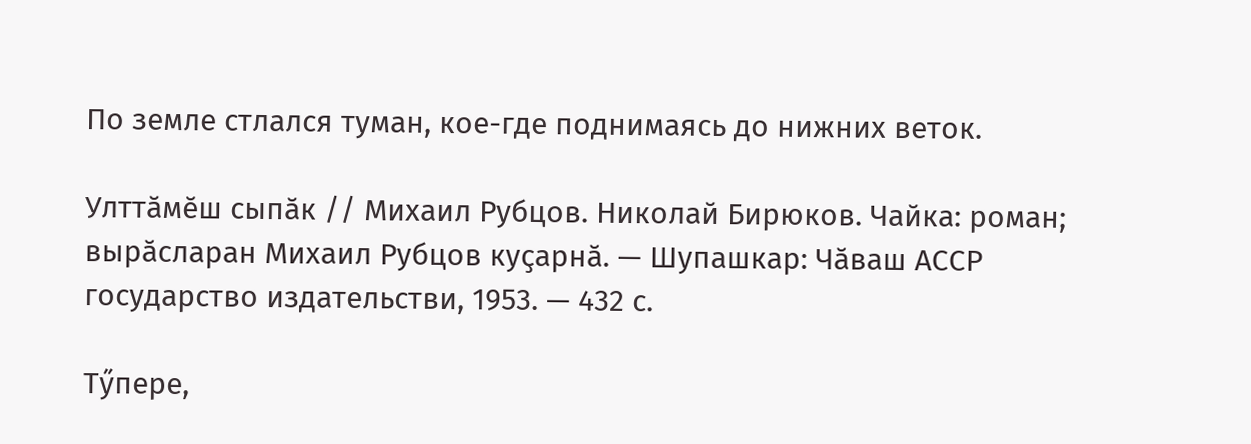По земле стлался туман, кое-где поднимаясь до нижних веток.

Улттӑмӗш сыпӑк // Михаил Рубцов. Николай Бирюков. Чайка: роман; вырӑсларан Михаил Рубцов куҫарнӑ. — Шупашкар: Чӑваш АССР государство издательстви, 1953. — 432 с.

Тӳпере,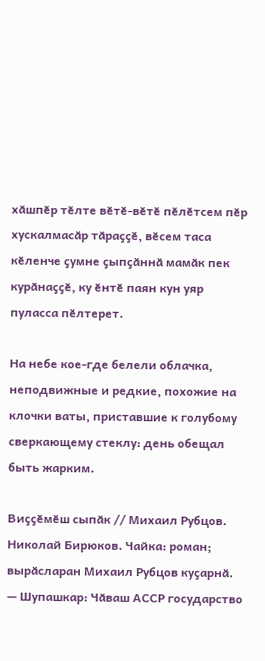хӑшпӗр тӗлте вӗтӗ-вӗтӗ пӗлӗтсем пӗр хускалмасӑр тӑраҫҫӗ, вӗсем таса кӗленче ҫумне ҫыпҫӑннӑ мамӑк пек курӑнаҫҫӗ, ку ӗнтӗ паян кун уяр пуласса пӗлтерет.

На небе кое-где белели облачка, неподвижные и редкие, похожие на клочки ваты, приставшие к голубому сверкающему стеклу: день обещал быть жарким.

Виҫҫӗмӗш сыпӑк // Михаил Рубцов. Николай Бирюков. Чайка: роман; вырӑсларан Михаил Рубцов куҫарнӑ. — Шупашкар: Чӑваш АССР государство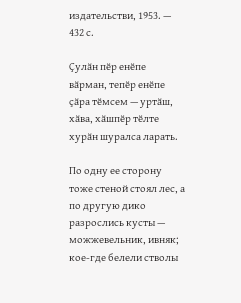издательстви, 1953. — 432 с.

Ҫулӑн пӗр енӗпе вӑрман, тепӗр енӗпе ҫӑра тӗмсем — уртӑш, хӑва, хӑшпӗр тӗлте хурӑн шуралса ларать.

По одну ее сторону тоже стеной стоял лес, а по другую дико разрослись кусты — можжевельник, ивняк; кое-где белели стволы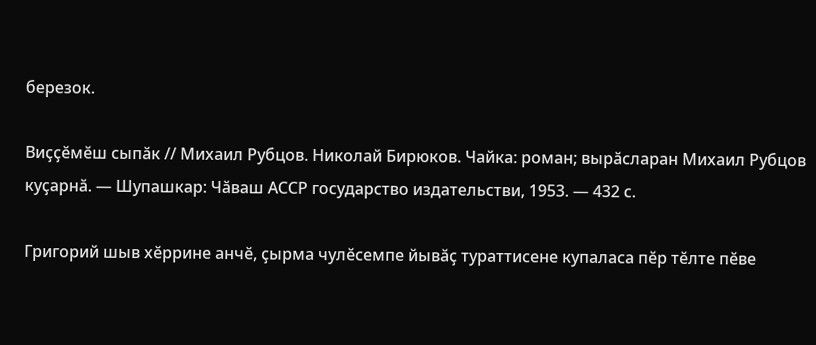березок.

Виҫҫӗмӗш сыпӑк // Михаил Рубцов. Николай Бирюков. Чайка: роман; вырӑсларан Михаил Рубцов куҫарнӑ. — Шупашкар: Чӑваш АССР государство издательстви, 1953. — 432 с.

Григорий шыв хӗррине анчӗ, ҫырма чулӗсемпе йывӑҫ тураттисене купаласа пӗр тӗлте пӗве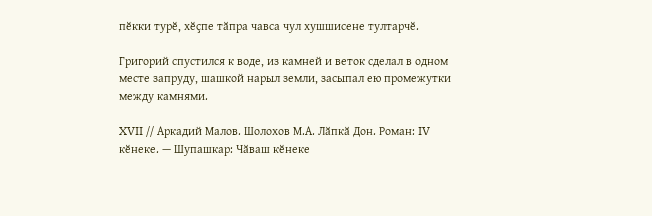пӗкки турӗ, хӗҫпе тӑпра чавса чул хушшисене тултарчӗ.

Григорий спустился к воде, из камней и веток сделал в одном месте запруду, шашкой нарыл земли, засыпал ею промежутки между камнями.

XVII // Аркадий Малов. Шолохов М.А. Лӑпкӑ Дон. Роман: IV кӗнеке. — Шупашкар: Чӑваш кӗнеке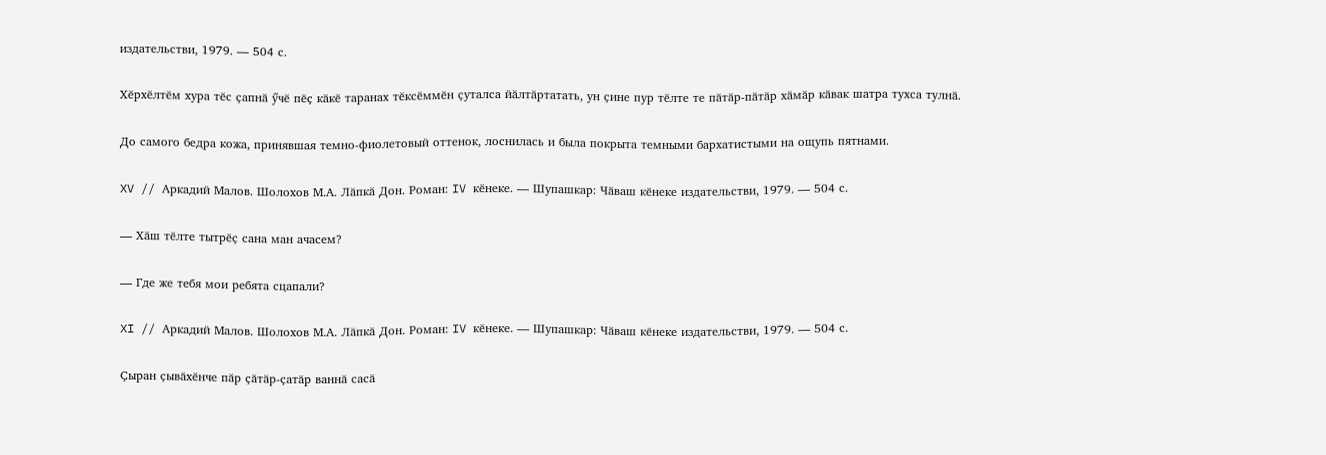издательстви, 1979. — 504 с.

Хӗрхӗлтӗм хура тӗс ҫапнӑ ӳчӗ пӗҫ кӑкӗ таранах тӗксӗммӗн ҫуталса йӑлтӑртатать, ун ҫине пур тӗлте те пӑтӑр-пӑтӑр хӑмӑр кӑвак шатра тухса тулнӑ.

До самого бедра кожа, принявшая темно-фиолетовый оттенок, лоснилась и была покрыта темными бархатистыми на ощупь пятнами.

XV // Аркадий Малов. Шолохов М.А. Лӑпкӑ Дон. Роман: IV кӗнеке. — Шупашкар: Чӑваш кӗнеке издательстви, 1979. — 504 с.

— Хӑш тӗлте тытрӗҫ сана ман ачасем?

— Где же тебя мои ребята сцапали?

XI // Аркадий Малов. Шолохов М.А. Лӑпкӑ Дон. Роман: IV кӗнеке. — Шупашкар: Чӑваш кӗнеке издательстви, 1979. — 504 с.

Ҫыран ҫывӑхӗнче пӑр ҫӑтӑр-ҫатӑр ваннӑ сасӑ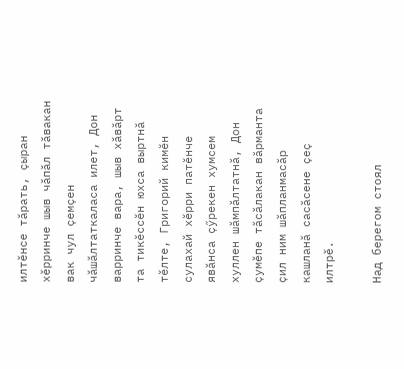илтӗнсе тӑрать, ҫыран хӗрринче шыв чӑпӑл тӑвакан вак чул ҫемҫен чӑшӑлтаткаласа илет, Дон варринче вара, шыв хӑвӑрт та тикӗссӗн юхса выртнӑ тӗлте, Григорий кимӗн сулахай хӗрри патӗнче явӑнса ҫӳрекен хумсем хуллен шӑмпӑлтатнӑ, Дон ҫумӗпе тӑсӑлакан вӑрманта ҫил ним шӑпланмасӑр кашланӑ сасӑсене ҫеҫ илтрӗ.

Над берегом стоял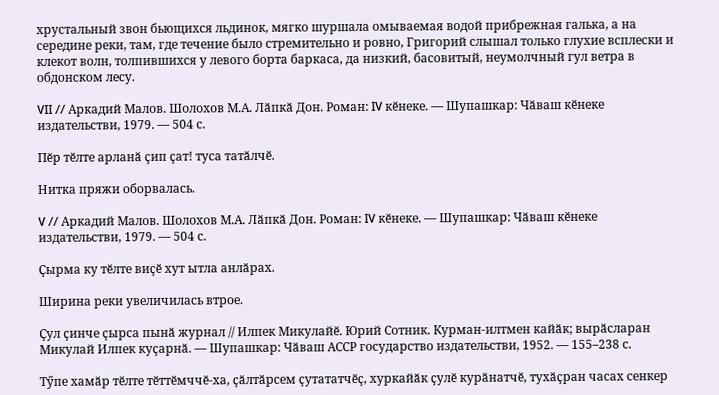хрустальный звон бьющихся льдинок, мягко шуршала омываемая водой прибрежная галька, а на середине реки, там, где течение было стремительно и ровно, Григорий слышал только глухие всплески и клекот волн, толпившихся у левого борта баркаса, да низкий, басовитый, неумолчный гул ветра в обдонском лесу.

VII // Аркадий Малов. Шолохов М.А. Лӑпкӑ Дон. Роман: IV кӗнеке. — Шупашкар: Чӑваш кӗнеке издательстви, 1979. — 504 с.

Пӗр тӗлте арланӑ ҫип ҫат! туса татӑлчӗ.

Нитка пряжи оборвалась.

V // Аркадий Малов. Шолохов М.А. Лӑпкӑ Дон. Роман: IV кӗнеке. — Шупашкар: Чӑваш кӗнеке издательстви, 1979. — 504 с.

Ҫырма ку тӗлте виҫӗ хут ытла анлӑрах.

Ширина реки увеличилась втрое.

Ҫул ҫинче ҫырса пынӑ журнал // Илпек Микулайӗ. Юрий Сотник. Курман-илтмен кайӑк; вырӑсларан Микулай Илпек куҫарнӑ. — Шупашкар: Чӑваш АССР государство издательстви, 1952. — 155–238 с.

Тӳпе хамӑр тӗлте тӗттӗмччӗ-ха, ҫӑлтӑрсем ҫутататчӗҫ, хуркайӑк ҫулӗ курӑнатчӗ, тухӑҫран часах сенкер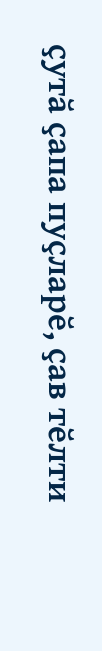ҫутӑ ҫапа пуҫларӗ, ҫав тӗлти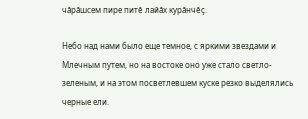чӑрӑшсем пире питӗ лайӑх курӑнчӗҫ.

Небо над нами было еще темное, с яркими звездами и Млечным путем, но на востоке оно уже стало светло-зеленым, и на этом посветлевшем куске резко выделялись черные ели.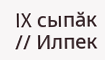IX сыпӑк // Илпек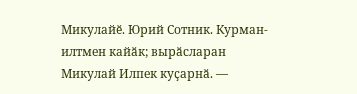Микулайӗ. Юрий Сотник. Курман-илтмен кайӑк; вырӑсларан Микулай Илпек куҫарнӑ. —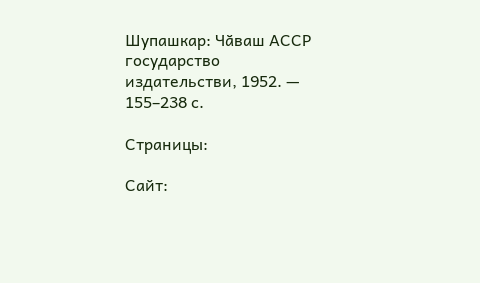Шупашкар: Чӑваш АССР государство издательстви, 1952. — 155–238 с.

Страницы:

Сайт: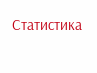Статистика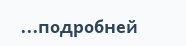...подробней